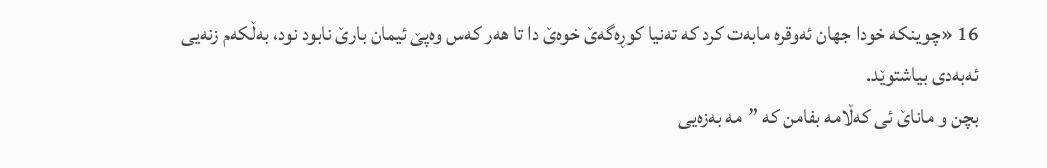16 «چوینکه خودا جهان ئەوقره مابەت کرد که تەنیا کوڕەگەێ خوەێ دا تا هەر کەس وەپێ ئیمان بارێ نابود نود، بەڵکەم زنەیی ئەبەدی بیاشتوێد.
بچن و ماناێ ئی کەڵامه بفامن که ”مه بەزەیی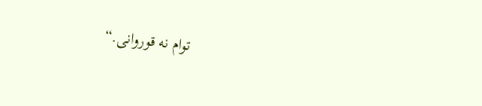توام نه قوروانی.“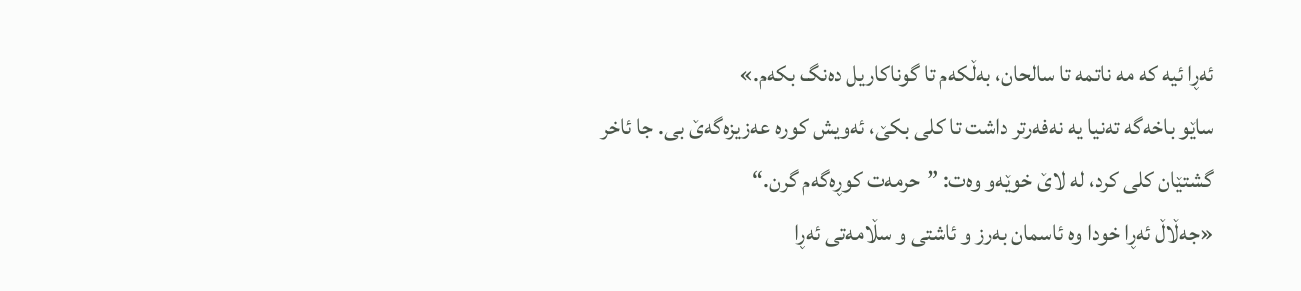ئەڕا ئیه که مه ناتمه تا سالحان، بەڵکەم تا گوناکاریل دەنگ بکەم.»
ساێو باخەگه تەنیا یە نەفەرتر داشت تا کلی بکێ، ئەویش کوره عەزیزەگەێ بی. جا ئاخر گشتێان کلی کرد، له لاێ خوێەو وەت: ”حرمەت کوڕەگەم گرن.“
«جەڵاڵ ئەڕا خودا وه ئاسمان بەرز و ئاشتی و سڵامەتی ئەڕا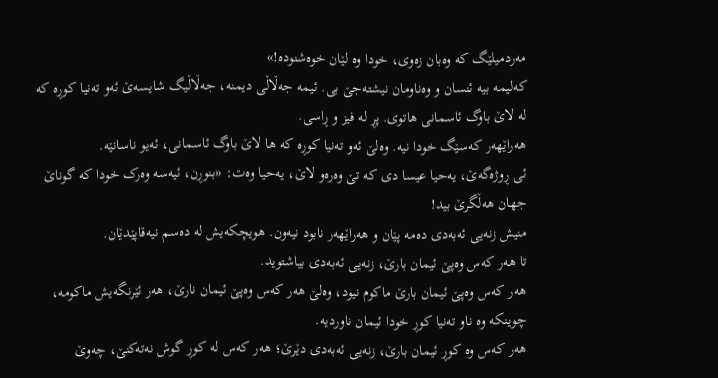مەردمیلێگ که وەبان زەوی، خودا وه لێان خوەشنوده!»
کەلیمه بیه ئنسان و وەناومان نیشتەجێ بی. ئیمه جەڵاڵی دیمنه، جەڵاڵیگ شایسەێ ئەو تەنیا کوڕه که له لاێ باوگ ئاسمانی هاتوی. پڕ له فیز و ڕاسی.
هەراێهەر کەسێگ خودا نیه. وەلێ ئەو تەنیا کوڕه که ها لاێ باوگ ئاسمانی، ئەیو ناسانێه.
ئی ڕوژەگەێ، یەحیا عیسا دی که تێ وەرەو لاێ، یەحیا وەت: «بنوڕن، ئیەسه وەرک خودا که گوناێ جهان هەڵگرێ بید!
منیش زنەیی ئەبەدی دەمه پێان و هەراێهەر نابود نیەون. هویچکەیش له دەسم نیەقاپێدێان.
تا هەر کەس وەپێ ئیمان بارێ، زنەیی ئەبەدی بیاشتوید.
هەر کەس وەپێ ئیمان بارێ ماکوم نیود، وەلێ هەر کەس وەپێ ئیمان نارێ، هەر ئێرنگەیش ماکومه، چوینکه وه ناو تەنیا کوڕ خودا ئیمان ناوردیه.
هەر کەس وه کوڕ ئیمان بارێ، زنەیی ئەبەدی دێرێ؛ هەر کەس له کوڕ گوش نەتەکنێ، چەوێ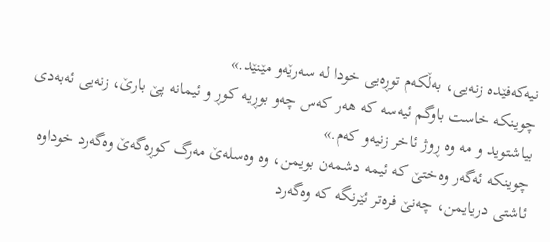نیەکەفێدە زنەیی، بەڵکەم توڕەیی خودا له سەرێەو مێنێد.»
چوینکه خاست باوگم ئیەسه که هەر کەس چەو بوڕیه کوڕ و ئیمانه پێ بارێ، زنەیی ئەبەدی بیاشتوید و مه وه ڕوژ ئاخر زنیەو کەم.»
چوینکه ئەگەر وەختێ که ئیمه دشمەن بویمن، وه وەسلەێ مەرگ کوڕەگەێ وەگەرد خوداوه ئاشتی دریایمن، چەنێ فرەتر ئێرنگه که وەگەرد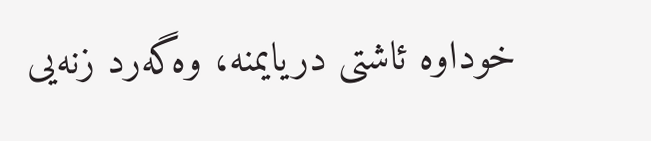خوداوه ئاشتی دریایمنه، وەگەرد زنەیی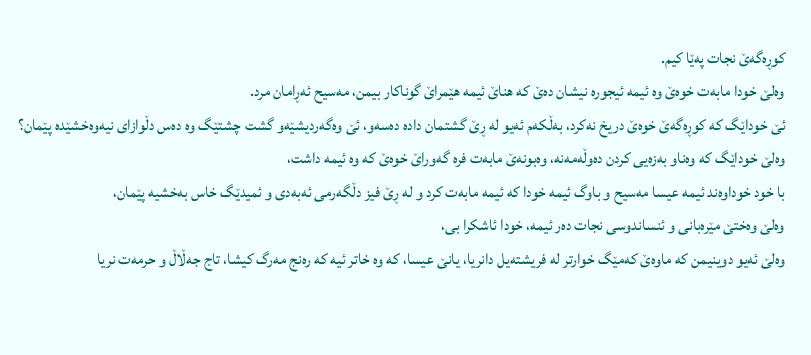کوڕەگەێ نجات پەێا کیم.
وەلێ خودا مابەت خوەێ وه ئیمه ئیجوره نیشان دەێ که هناێ ئیمه هێمراێ گوناکار بیمن، مەسیح ئەڕامان مرد.
ئێ خوداێگ که کوڕەگەێ خوەێ دریخ نەکرد، بەڵکەم ئەیو له ڕێ گشتمان داده دەسەو، ئێ وەگەردیشێەو گشت چشتێگ وه دەس دڵوازای نيەوەخشێده پێمان؟
وەلێ خوداێگ که وەناو بەزەیی کردن دەوڵەمەنه، وەبونەێ مابەت فره گەوراێ خوەێ که وه ئیمه داشت،
با خود خوداوەند ئیمه عیسا مەسیح و باوگ ئیمه خودا که ئیمه مابەت کرد و له ڕێ فیز دڵگەرمی ئەبەدی و ئمیدێگ خاس بەخشیه پێمان،
وەلێ وەختێ مێرەبانی و ئنساندوسی نجات دەر ئیمه، خودا ئاشکرا بی،
وەلێ ئەیو دوینیمن که ماوەێ کەمێگ خوارتر له فریشتەیل دانریا، یانێ عیسا، که وه خاتر ئیه که رەنج مەرگ کیشا، تاج جەڵاڵ و حرمەت نریا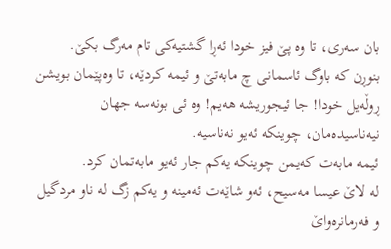بان سەری، تا وه پێ فیز خودا ئەڕا گشتیەکی تام مەرگ بکێ.
بنوڕن که باوگ ئاسمانی چ مابەتێ و ئیمه کردێه، تا وەپێمان بویشن ڕوڵەیل خودا! جا ئیجوریشه هەیم! وه ئی بونەسه جهان نیەناسیدەمان، چوینکه ئەیو نەناسیه.
ئیمه مابەت کەیمن چوینکه یەکم جار ئەیو مابەتمان کرد.
له لاێ عیسا مەسیح، ئەو شاێەت ئەمینە و یەکم زگ له ناو مردگیل و فەرمانرەواێ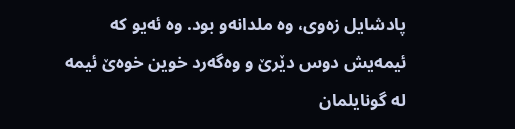پادشایل زەوی، وه ملدانەو بود. وه ئەیو که ئیمەیش دوس دێرێ و وەگەرد خوین خوەێ ئیمه له گونایلمان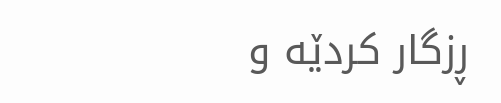ڕزگار کردێه و